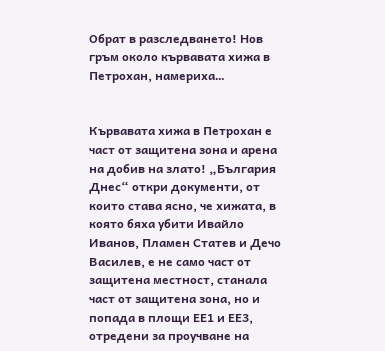Обрат в разследването! Нов гръм около кървавата хижа в Петрохан, намериха…


Кървавата хижа в Петрохан е част от защитена зона и арена на добив на злато! „България Днес“ откри документи, от които става ясно, че хижата, в която бяха убити Ивайло Иванов, Пламен Статев и Дечо Василев, е не само част от защитена местност, станала част от защитена зона, но и попада в площи ЕЕ1 и ЕЕ3, отредени за проучване на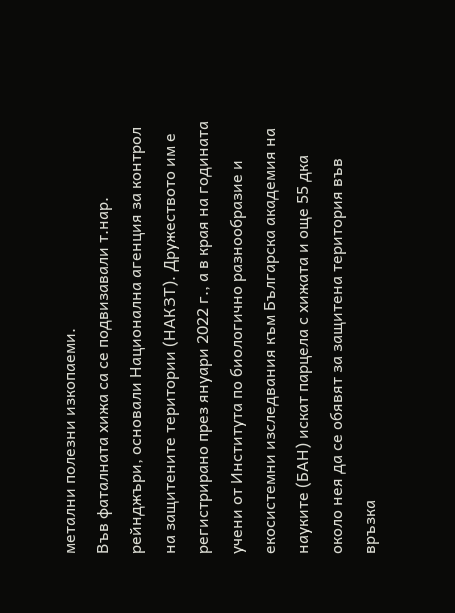метални полезни изкопаеми.
Във фаталната хижа са се подвизавали т.нар. рейнджъри, основали Национална агенция за контрол на защитените територии (НАКЗТ). Дружеството им е регистрирано през януари 2022 г., а в края на годината учени от Института по биологично разнообразие и екосистемни изследвания към Българска академия на науките (БАН) искат парцела с хижата и още 55 дка около нея да се обявят за защитена територия във връзка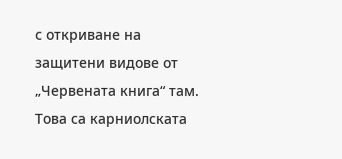с откриване на защитени видове от „Червената книга“ там. Това са карниолската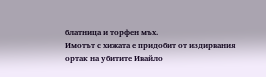блатница и торфен мъх.
Имотът с хижата е придобит от издирвания ортак на убитите Ивайло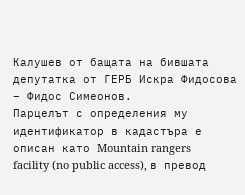Калушев от бащата на бившата депутатка от ГЕРБ Искра Фидосова – Фидос Симеонов.
Парцелът с определения му идентификатор в кадастъра е описан като Mountain rangers facility (no public access), в превод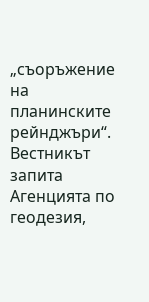„съоръжение на планинските рейнджъри“. Вестникът запита Агенцията по геодезия,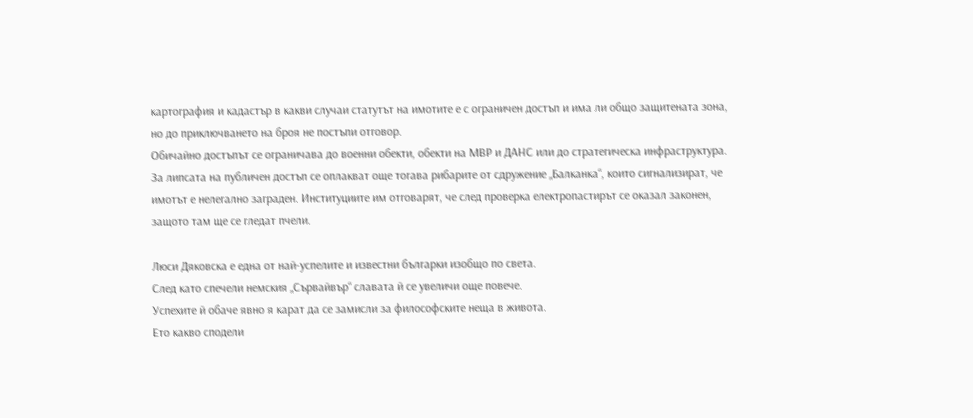картография и кадастър в какви случаи статутът на имотите е с ограничен достъп и има ли общо защитената зона, но до приключването на броя не постъпи отговор.
Обичайно достъпът се ограничава до военни обекти, обекти на МВР и ДАНС или до стратегическа инфраструктура.
За липсата на публичен достъп се оплакват още тогава рибарите от сдружение „Балканка“, които сигнализират, че имотът е нелегално заграден. Институциите им отговарят, че след проверка електропастирът се оказал законен, защото там ще се гледат пчели.

Люси Дяковска е една от най-успелите и известни българки изобщо по света.
След като спечели немския „Сървайвър“ славата й се увеличи още повече.
Успехите й обаче явно я карат да се замисли за философските неща в живота.
Ето какво сподели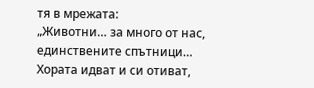тя в мрежата:
„Животни… за много от нас, единствените спътници… Хората идват и си отиват,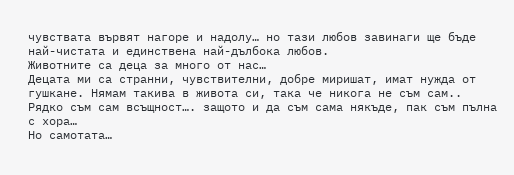чувствата вървят нагоре и надолу… но тази любов завинаги ще бъде най-чистата и единствена най-дълбока любов.
Животните са деца за много от нас…
Децата ми са странни, чувствителни, добре миришат, имат нужда от гушкане. Нямам такива в живота си, така че никога не съм сам.. Рядко съм сам всъщност…. защото и да съм сама някъде, пак съм пълна с хора…
Но самотата…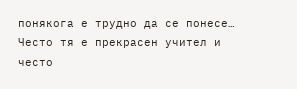понякога е трудно да се понесе… Често тя е прекрасен учител и често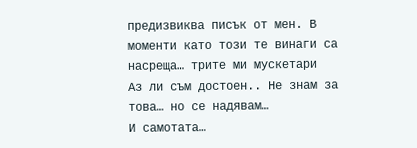предизвиква писък от мен. В моменти като този те винаги са насреща… трите ми мускетари
Аз ли съм достоен.. Не знам за това… но се надявам…
И самотата…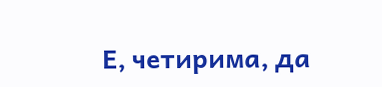Е, четирима, да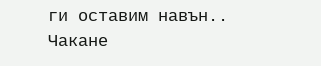ги оставим навън.. Чакане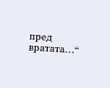пред вратата…“